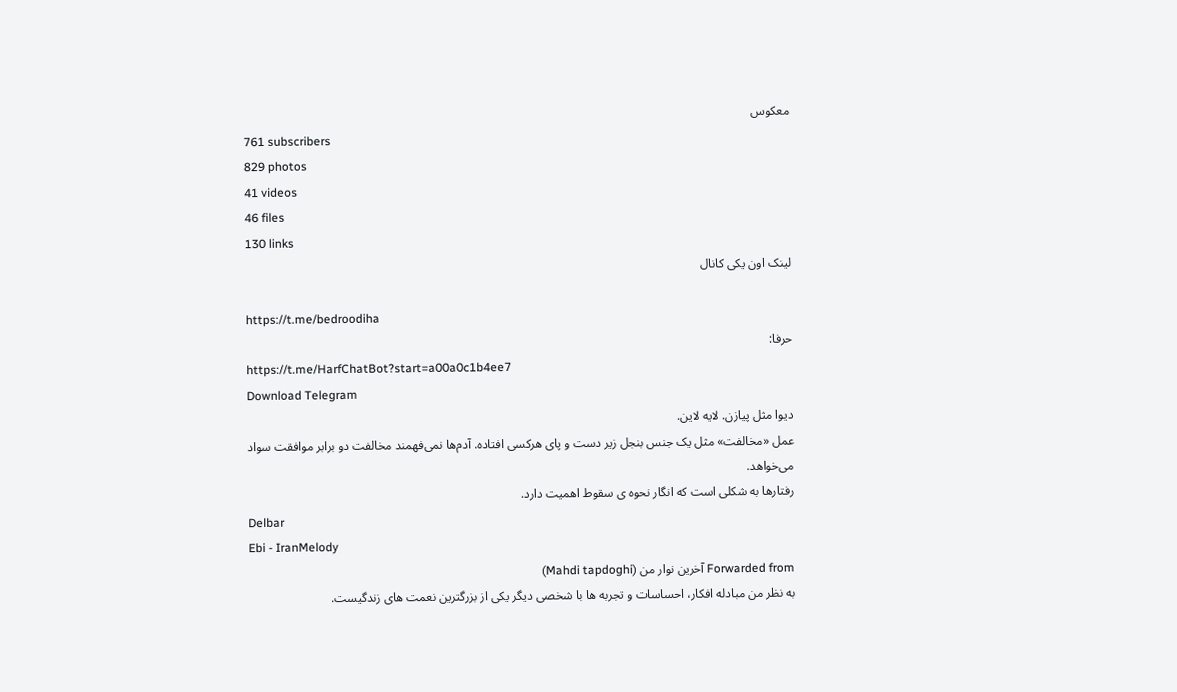معکوس
761 subscribers
829 photos
41 videos
46 files
130 links
لینک اون‌ یکی کانال

https://t.me/bedroodiha
حرفا:
https://t.me/HarfChatBot?start=a00a0c1b4ee7
Download Telegram
دیوا مثل پیازن. لایه لاین.
عمل «مخالفت» مثل یک جنس بنجل زیر دست و پای هرکسی افتاده. آدم‌ها نمی‌فهمند مخالفت دو برابر موافقت سواد می‌خواهد.
رفتارها به شکلی است که انگار نحوه ی سقوط اهمیت دارد.
Delbar
Ebi - IranMelody
Forwarded from آخرین نوار من (Mahdi tapdoghi)
به نظر من مبادله افکار، احساسات و تجربه ها با شخصی دیگر یکی از بزرگترین نعمت های زندگیست.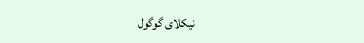نیکلای گوگول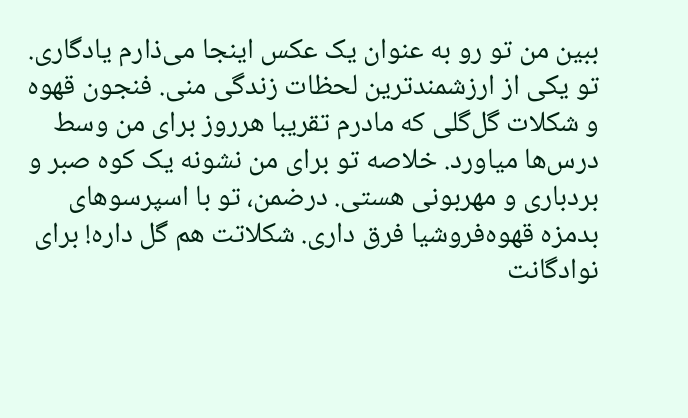ببین من تو رو به عنوان یک عکس اینجا می‌ذارم یادگاری. تو یکی از ارزشمندترین لحظات زندگی منی. فنجون قهوه و شکلات گل‌گلی که مادرم تقریبا هرروز برای من وسط درس‌ها میاورد. خلاصه تو برای من نشونه یک کوه صبر و بردباری و مهربونی هستی. درضمن، تو با اسپرسوهای بدمزه قهوه‌فروشیا فرق داری. شکلاتت هم گل داره! برای نوادگانت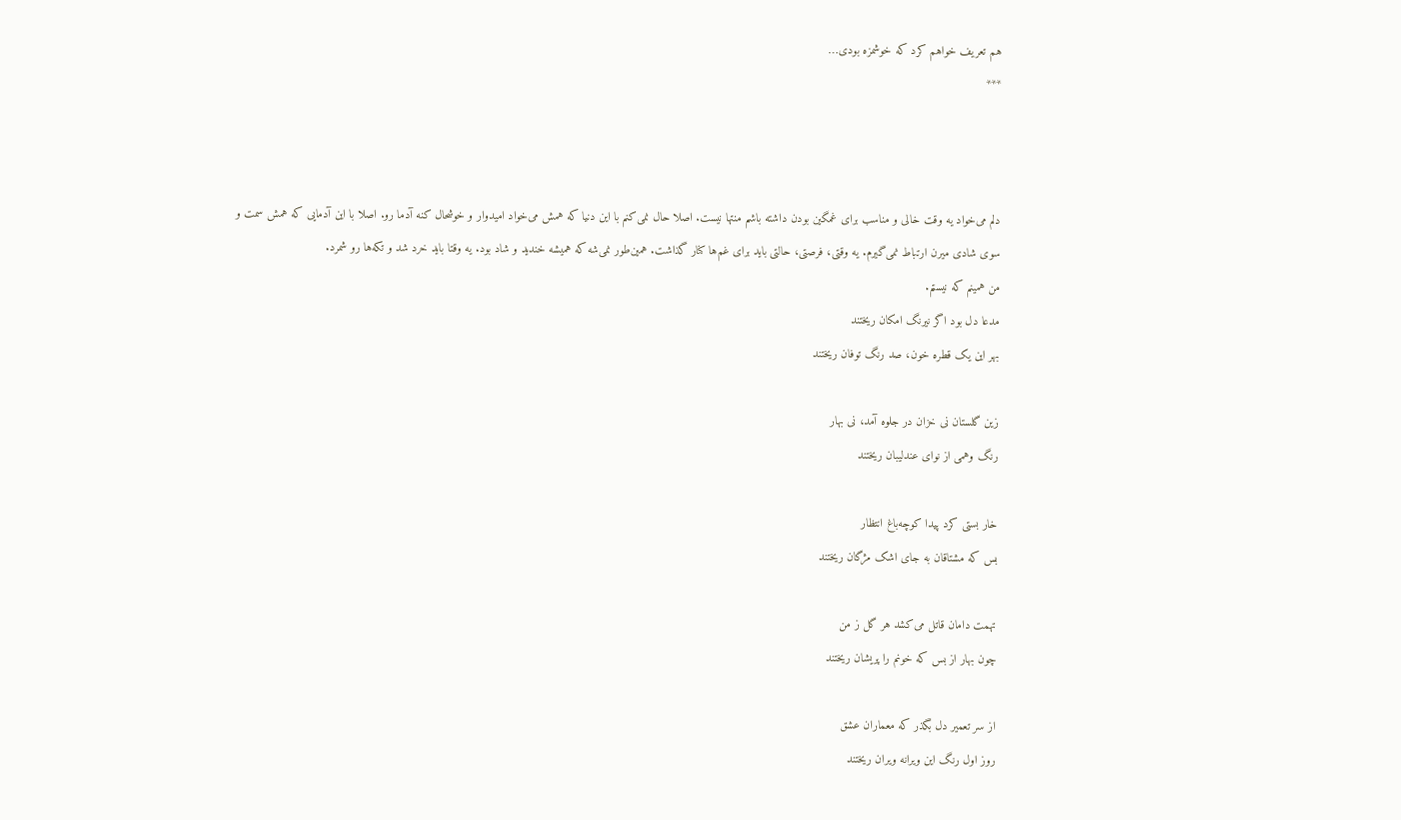هم تعریف خواهم کرد که خوشمزه بودی…
***



دلم می‌خواد یه وقت خالی و مناسب برای غمگین بودن داشته باشم منتها نیست. اصلا حال نمی‌کنم با این دنیا که همش می‌خواد امیدوار و خوشحال کنه آدما رو. اصلا با این آدمایی که همش سمت و سوی شادی میرن ارتباط نمی‌گیرم. یه وقتی، فرصتی، حالتی باید برای غم‌ها کنار گذاشت. همین‌طور نمی‌شه که همیشه خندید و شاد بود. یه وقتا باید خرد شد و تکه‌ها رو شمرد.
من همینم که نیستم.
مدعا دل بود اگر نیرنگ امکان ریختند
بهر این ‌یک ‌قطره خون‌، ‌صد رنگ ‌توفان ریختند

زین گلستان نی خزان در جلوه آمد، نی بهار
رنگ وهمی از نوای عندلیبان ریختند

خار‌ بستی کرد پیدا کوچه‌باغ انتظار
بس که مشتاقان به جای اشک مژگان ریختند

تهمت دامان قاتل می‌کشد هر گل ز من
چون بهار از بس که خونم را پریشان ریختند

از سر تعمیر دل بگذر که معماران عشق
روز اول رنگ این ویرانه ویران ریختند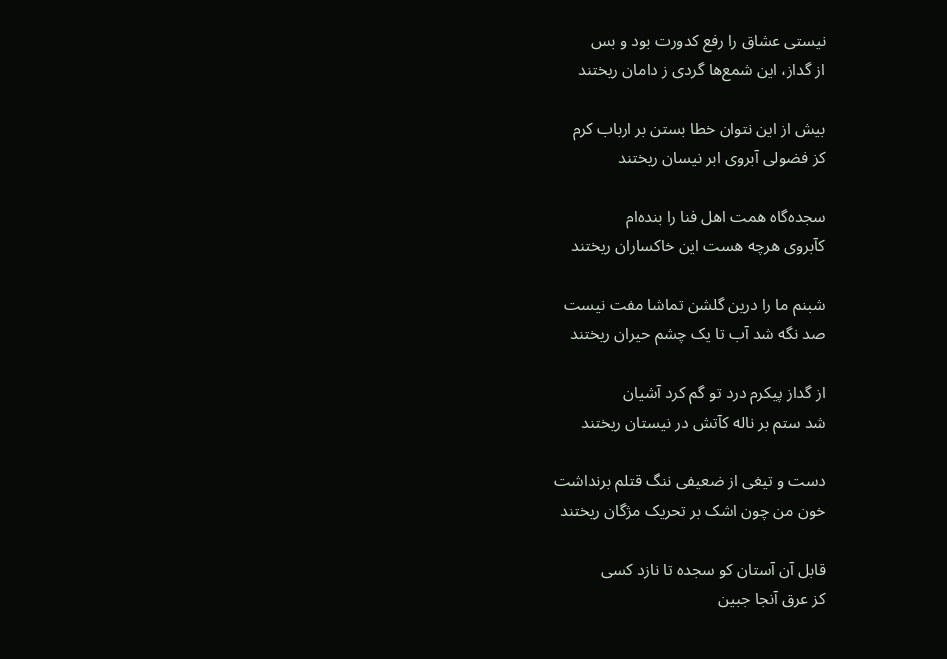نیستی عشاق را رفع ‌کدورت بود و بس
از گداز، این شمع‌ها گردی ز دامان ریختند

بیش از این نتوان خطا بستن بر ارباب‌ کرم
کز فضولی آبروی ابر نیسان ریختند

سجده‌گاه همت اهل فنا را بنده‌ام
کآبروی هرچه هست این خاکساران ریختند

شبنم ما را درین‌ گلشن تماشا مفت نیست
صد نگه شد آب ‌تا یک چشم حیران ریختند

از گداز پیکرم درد تو گم کرد آشیان
شد ستم بر ناله ‌کآتش در نیستان ریختند

دست و تیغی از ضعیفی ننگ قتلم برنداشت
خون من چون اشک بر تحریک مژگان ریختند

قابل آن آستان کو سجده تا نازد کسی
کز عرق آنجا جبین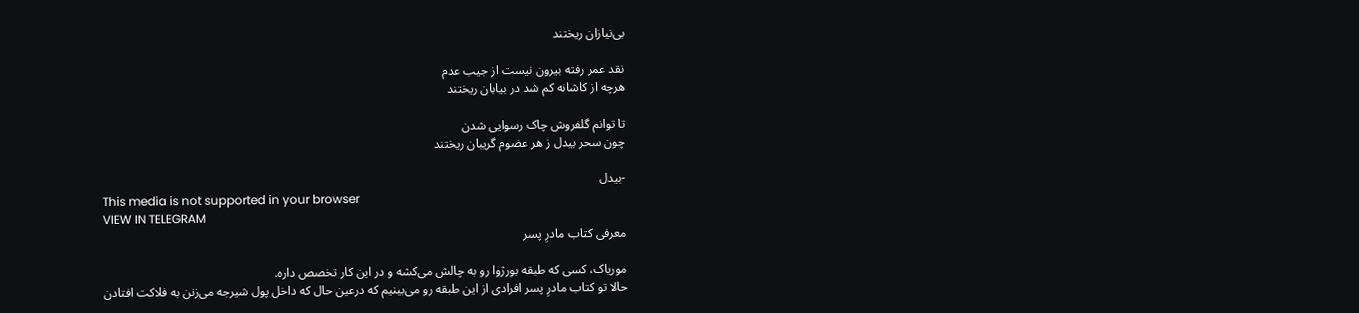بی‌نیازان ریختند

نقد عمر رفته بیرون نیست از جیب عدم
هرچه از کاشانه کم شد در بیابان ریختند

تا توانم گلفروش چاک رسوایی شدن
چون سحر بیدل ز هر عضوم گریبان ریختند

-بیدل
This media is not supported in your browser
VIEW IN TELEGRAM
معرفی کتاب مادرِ پسر

موریاک، کسی که طبقه بورژوا رو به چالش می‌کشه و در این کار تخصص داره.
حالا تو کتاب مادرِ پسر افرادی از این طبقه رو می‌بینیم که درعین حال که داخل پول شیرجه می‌زنن به فلاکت افتادن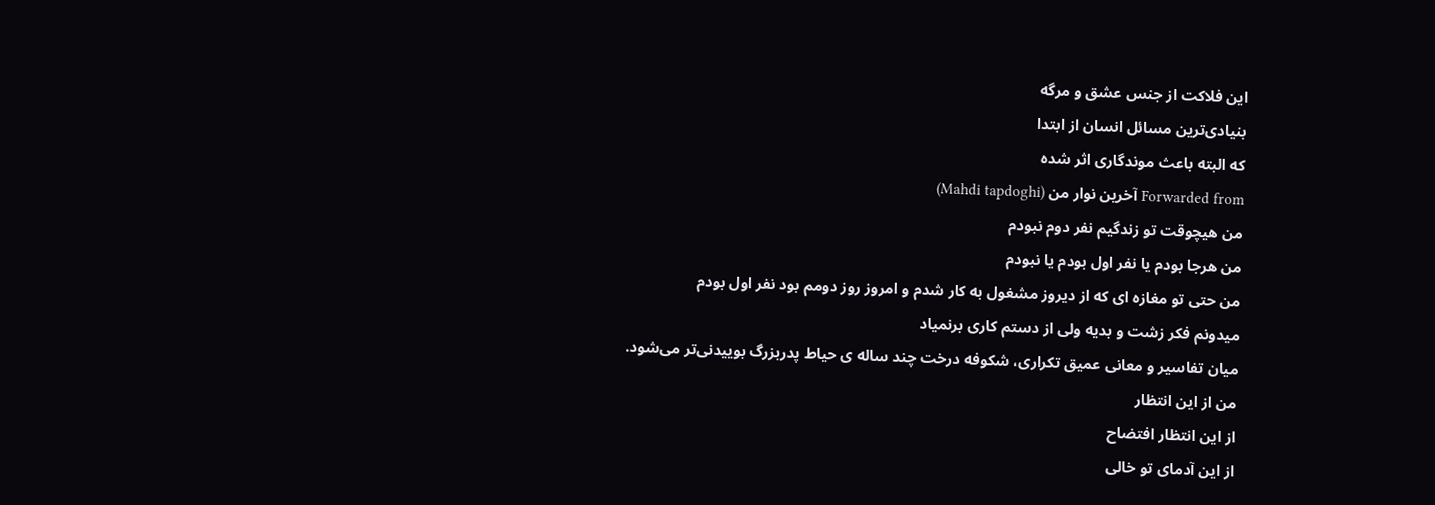این فلاکت از جنس عشق و مرگه
بنیادی‌ترین مسائل انسان از ابتدا
که البته باعث موندگاری اثر شده
Forwarded from آخرین نوار من (Mahdi tapdoghi)
من هیچوقت تو زندگیم نفر دوم نبودم
من هرجا بودم یا نفر اول بودم یا نبودم
من حتی تو مغازه ای که از دیروز مشغول به کار شدم و امروز روز دومم بود نفر اول بودم
میدونم فکر زشت و بدیه ولی از دستم کاری برنمیاد
میان تفاسیر و معانی عمیق تکراری، شکوفه درخت چند ساله ی حیاط پدربزرگ بوییدنی‌تر می‌شود.
من از این انتظار
از این انتظار افتضاح
از این آدمای تو خالی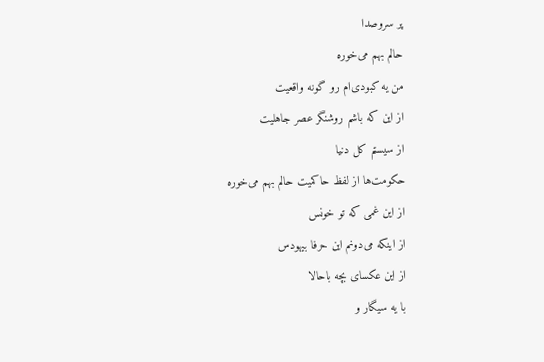پر سروصدا
حالم بهم می‌خوره
من یه کبودی‌ام رو گونه واقعیت
از این که باشم روشنگر عصر جاهلیت
از سیستم کل دنیا
حکومت‌ها از لفظ حاکمیت حالم بهم می‌خوره
از این غمی که تو خونس
از اینکه می‌دونم این حرفا بیهودس
از این عکسای بچه باحالا
با یه سیگار و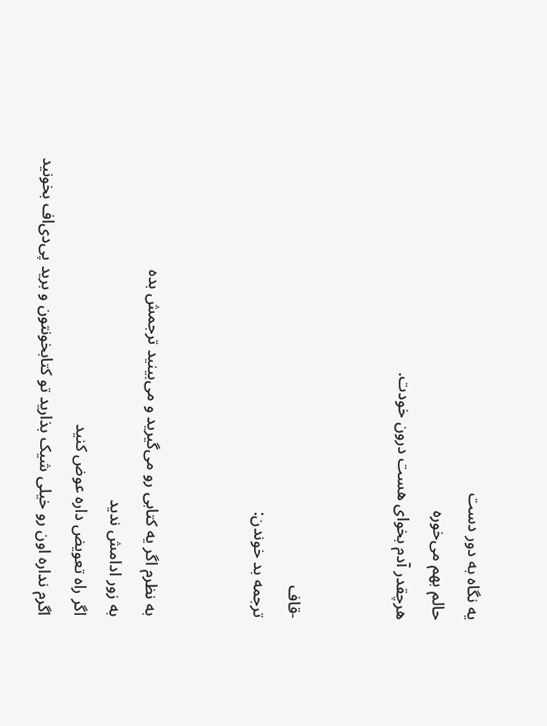یه نگاه به دور دست
حالم بهم می‌خوره
هرچقدر آدم بخوای هست درون خودت.


-قاف
ترجمه بد خوندن:


به نظرم اگر یه کتابی رو می‌گیرید و می‌بینید ترجمش بده
به زور ادامش ندید
اگر راه تعویض داره عوض کنید
اگرم نداره اون رو خیلی شیک بذارید تو کتابخونتون و برید پی‌دی‌اف بخونید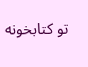تو کتابخونه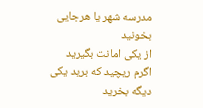مدرسه شهر یا هرجایی بخونید
از یکی امانت بگیرید
اگرم ریچید که برید یکی دیگه بخرید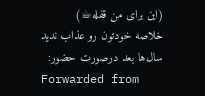(این برای من قفله☕)
خلاصه خودتون رو عذاب ندید
سال‌ها بعد درصورت حضور:
Forwarded from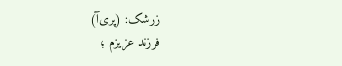زرشک: (پری‌آ)
فرزند عزیزم ؛